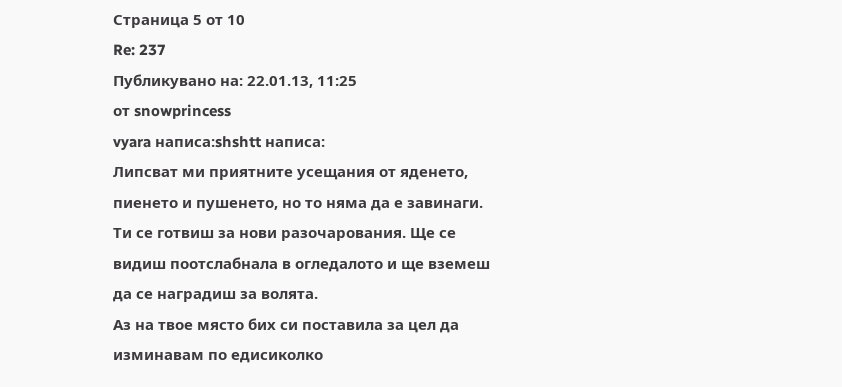Страница 5 от 10
Re: 237
Публикувано на: 22.01.13, 11:25
от snowprincess
vyara написа:shshtt написа:
Липсват ми приятните усещания от яденето, пиенето и пушенето, но то няма да е завинаги.
Ти се готвиш за нови разочарования. Ще се видиш поотслабнала в огледалото и ще вземеш да се наградиш за волята.
Аз на твое място бих си поставила за цел да изминавам по едисиколко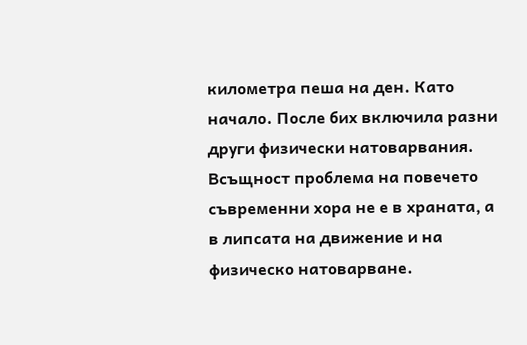километра пеша на ден. Като начало. После бих включила разни други физически натоварвания. Всъщност проблема на повечето съвременни хора не е в храната, а в липсата на движение и на физическо натоварване.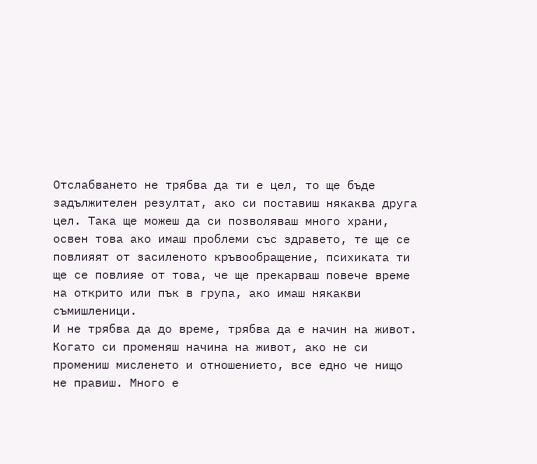Отслабването не трябва да ти е цел, то ще бъде задължителен резултат, ако си поставиш някаква друга цел. Така ще можеш да си позволяваш много храни, освен това ако имаш проблеми със здравето, те ще се повлияят от засиленото кръвообращение, психиката ти ще се повлияе от това, че ще прекарваш повече време на открито или пък в група, ако имаш някакви съмишленици.
И не трябва да до време, трябва да е начин на живот. Когато си променяш начина на живот, ако не си промениш мисленето и отношението, все едно че нищо не правиш. Много е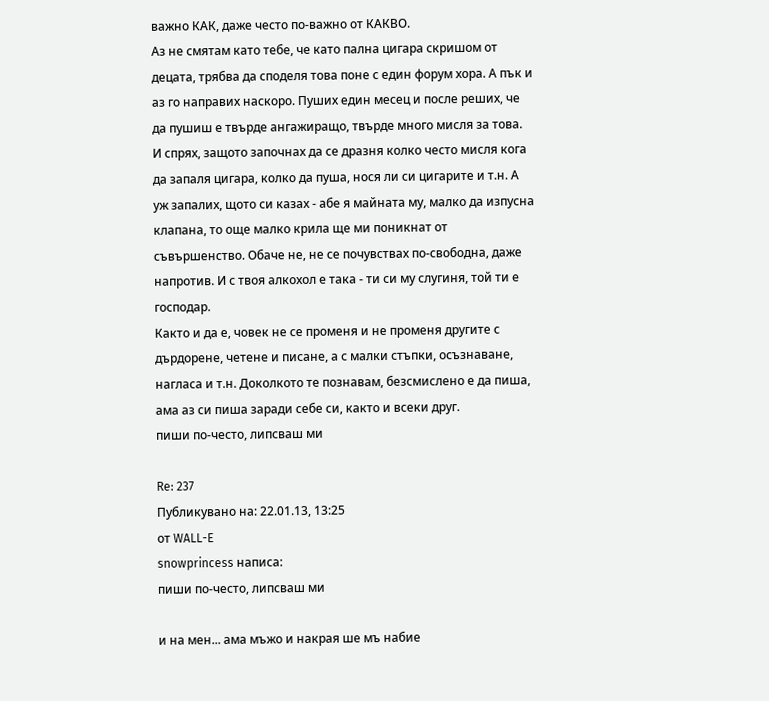важно КАК, даже често по-важно от КАКВО.
Аз не смятам като тебе, че като пална цигара скришом от децата, трябва да споделя това поне с един форум хора. А пък и аз го направих наскоро. Пуших един месец и после реших, че да пушиш е твърде ангажиращо, твърде много мисля за това. И спрях, защото започнах да се дразня колко често мисля кога да запаля цигара, колко да пуша, нося ли си цигарите и т.н. А уж запалих, щото си казах - абе я майната му, малко да изпусна клапана, то още малко крила ще ми поникнат от съвършенство. Обаче не, не се почувствах по-свободна, даже напротив. И с твоя алкохол е така - ти си му слугиня, той ти е господар.
Както и да е, човек не се променя и не променя другите с дърдорене, четене и писане, а с малки стъпки, осъзнаване, нагласа и т.н. Доколкото те познавам, безсмислено е да пиша, ама аз си пиша заради себе си, както и всеки друг.
пиши по-често, липсваш ми

Re: 237
Публикувано на: 22.01.13, 13:25
от WALL-E
snowprincess написа:
пиши по-често, липсваш ми

и на мен... ама мъжо и накрая ше мъ набие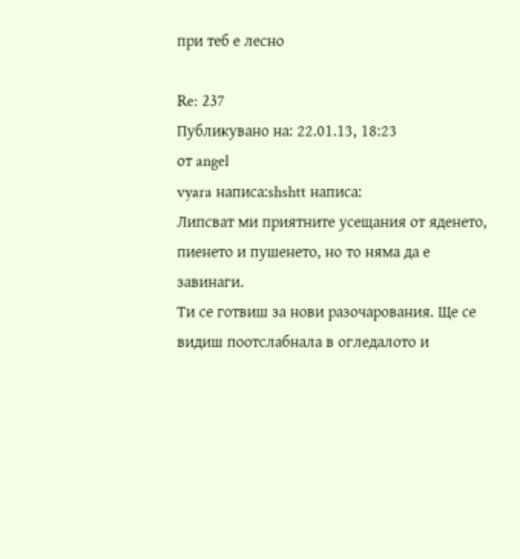при теб е лесно

Re: 237
Публикувано на: 22.01.13, 18:23
от angel
vyara написа:shshtt написа:
Липсват ми приятните усещания от яденето, пиенето и пушенето, но то няма да е завинаги.
Ти се готвиш за нови разочарования. Ще се видиш поотслабнала в огледалото и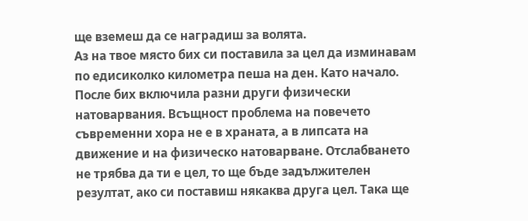ще вземеш да се наградиш за волята.
Аз на твое място бих си поставила за цел да изминавам по едисиколко километра пеша на ден. Като начало. После бих включила разни други физически натоварвания. Всъщност проблема на повечето съвременни хора не е в храната, а в липсата на движение и на физическо натоварване. Отслабването не трябва да ти е цел, то ще бъде задължителен резултат, ако си поставиш някаква друга цел. Така ще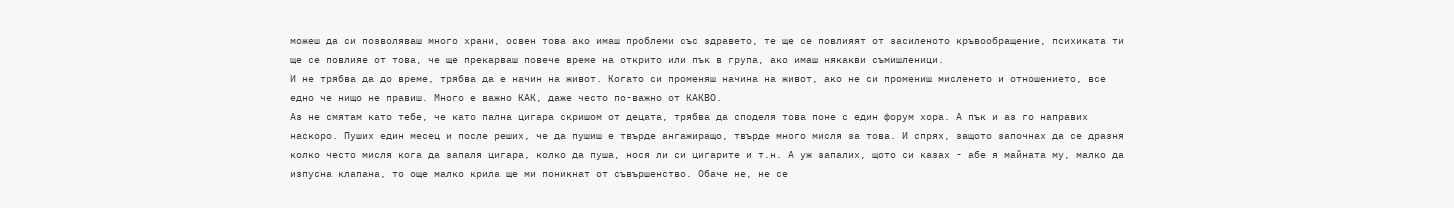можеш да си позволяваш много храни, освен това ако имаш проблеми със здравето, те ще се повлияят от засиленото кръвообращение, психиката ти ще се повлияе от това, че ще прекарваш повече време на открито или пък в група, ако имаш някакви съмишленици.
И не трябва да до време, трябва да е начин на живот. Когато си променяш начина на живот, ако не си промениш мисленето и отношението, все едно че нищо не правиш. Много е важно КАК, даже често по-важно от КАКВО.
Аз не смятам като тебе, че като пална цигара скришом от децата, трябва да споделя това поне с един форум хора. А пък и аз го направих наскоро. Пуших един месец и после реших, че да пушиш е твърде ангажиращо, твърде много мисля за това. И спрях, защото започнах да се дразня колко често мисля кога да запаля цигара, колко да пуша, нося ли си цигарите и т.н. А уж запалих, щото си казах - абе я майната му, малко да изпусна клапана, то още малко крила ще ми поникнат от съвършенство. Обаче не, не се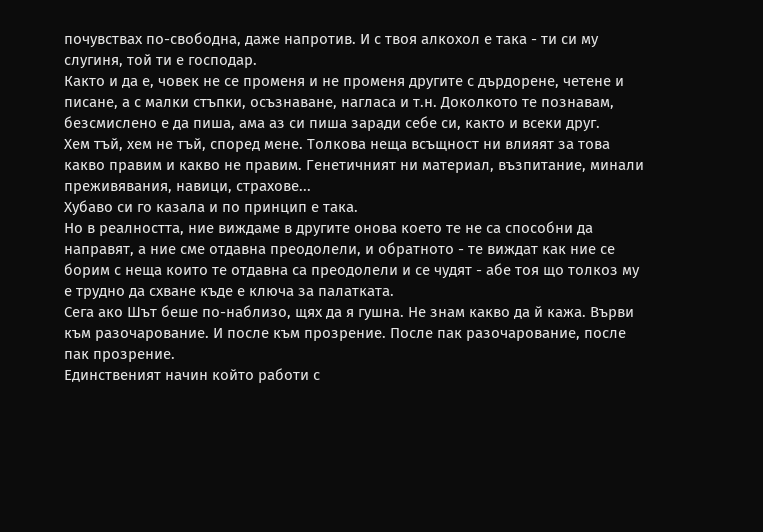почувствах по-свободна, даже напротив. И с твоя алкохол е така - ти си му слугиня, той ти е господар.
Както и да е, човек не се променя и не променя другите с дърдорене, четене и писане, а с малки стъпки, осъзнаване, нагласа и т.н. Доколкото те познавам, безсмислено е да пиша, ама аз си пиша заради себе си, както и всеки друг.
Хем тъй, хем не тъй, според мене. Толкова неща всъщност ни влияят за това какво правим и какво не правим. Генетичният ни материал, възпитание, минали преживявания, навици, страхове...
Хубаво си го казала и по принцип е така.
Но в реалността, ние виждаме в другите онова което те не са способни да направят, а ние сме отдавна преодолели, и обратното - те виждат как ние се борим с неща които те отдавна са преодолели и се чудят - абе тоя що толкоз му е трудно да схване къде е ключа за палатката.
Сега ако Шът беше по-наблизо, щях да я гушна. Не знам какво да й кажа. Върви към разочарование. И после към прозрение. После пак разочарование, после пак прозрение.
Единственият начин който работи с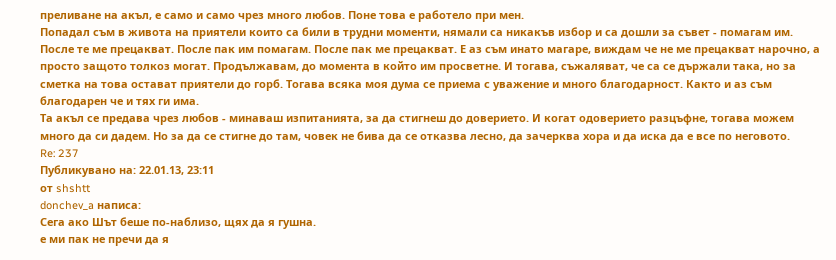преливане на акъл, е само и само чрез много любов. Поне това е работело при мен.
Попадал съм в живота на приятели които са били в трудни моменти, нямали са никакъв избор и са дошли за съвет - помагам им. После те ме прецакват. После пак им помагам. После пак ме прецакват. Е аз съм инато магаре, виждам че не ме прецакват нарочно, а просто защото толкоз могат. Продължавам, до момента в който им просветне. И тогава, съжаляват, че са се държали така, но за сметка на това остават приятели до горб. Тогава всяка моя дума се приема с уважение и много благодарност. Както и аз съм благодарен че и тях ги има.
Та акъл се предава чрез любов - минаваш изпитанията, за да стигнеш до доверието. И когат одоверието разцъфне, тогава можем много да си дадем. Но за да се стигне до там, човек не бива да се отказва лесно, да зачерква хора и да иска да е все по неговото.
Re: 237
Публикувано на: 22.01.13, 23:11
от shshtt
donchev_a написа:
Сега ако Шът беше по-наблизо, щях да я гушна.
е ми пак не пречи да я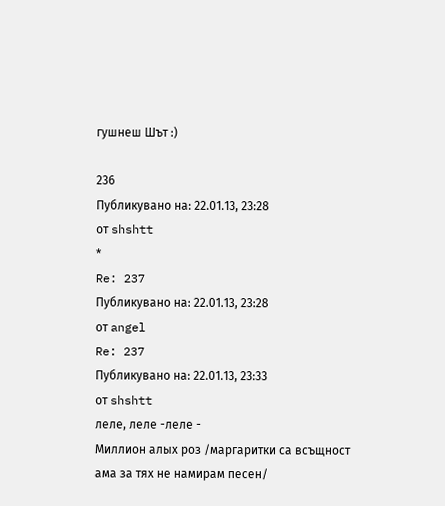гушнеш Шът :)

236
Публикувано на: 22.01.13, 23:28
от shshtt
*
Re: 237
Публикувано на: 22.01.13, 23:28
от angel
Re: 237
Публикувано на: 22.01.13, 23:33
от shshtt
леле, леле -леле -
Миллион алых роз /маргаритки са всъщност ама за тях не намирам песен/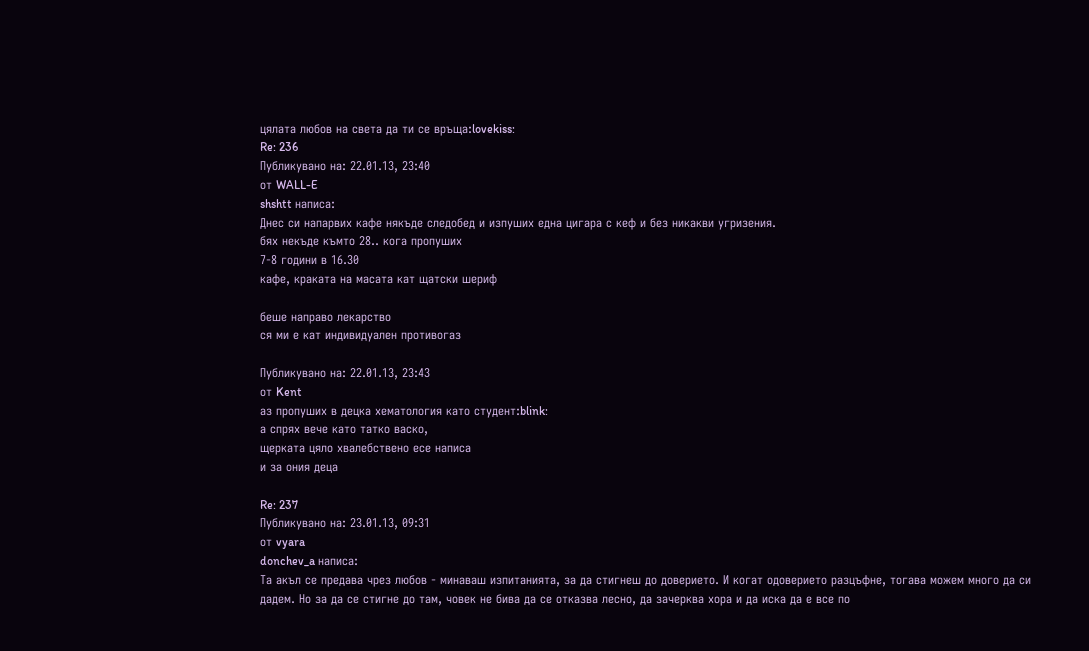цялата любов на света да ти се връща:lovekiss:
Re: 236
Публикувано на: 22.01.13, 23:40
от WALL-E
shshtt написа:
Днес си напарвих кафе някъде следобед и изпуших една цигара с кеф и без никакви угризения.
бях некъде къмто 28.. кога пропуших
7-8 години в 16.30
кафе, краката на масата кат щатски шериф

беше направо лекарство
ся ми е кат индивидуален противогаз

Публикувано на: 22.01.13, 23:43
от Kent
аз пропуших в децка хематология като студент:blink:
а спрях вече като татко васко,
щерката цяло хвалебствено есе написа
и за ония деца

Re: 237
Публикувано на: 23.01.13, 09:31
от vyara
donchev_a написа:
Та акъл се предава чрез любов - минаваш изпитанията, за да стигнеш до доверието. И когат одоверието разцъфне, тогава можем много да си дадем. Но за да се стигне до там, човек не бива да се отказва лесно, да зачерква хора и да иска да е все по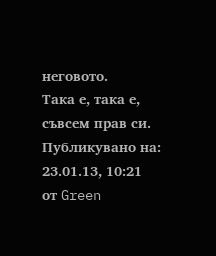неговото.
Така е, така е, съвсем прав си.
Публикувано на: 23.01.13, 10:21
от Green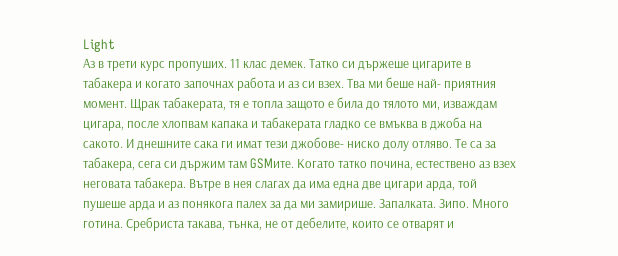Light
Аз в трети курс пропуших. 11 клас демек. Татко си държеше цигарите в табакера и когато започнах работа и аз си взех. Тва ми беше най- приятния момент. Щрак табакерата, тя е топла защото е била до тялото ми, изваждам цигара, после хлопвам капака и табакерата гладко се вмъква в джоба на сакото. И днешните сака ги имат тези джобове- ниско долу отляво. Те са за табакера, сега си държим там GSMите. Когато татко почина, естествено аз взех неговата табакера. Вътре в нея слагах да има една две цигари арда, той пушеше арда и аз понякога палех за да ми замирише. Запалката. Зипо. Много готина. Сребриста такава, тънка, не от дебелите, които се отварят и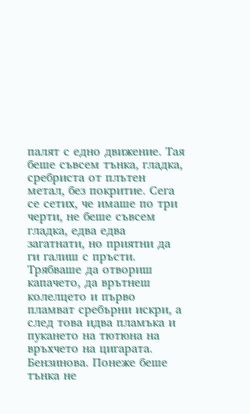палят с едно движение. Тая беше съвсем тънка, гладка, сребриста от плътен метал, без покритие. Сега се сетих, че имаше по три черти, не беше съвсем гладка, едва едва загатнати, но приятни да ги галиш с пръсти. Трябваше да отвориш капачето, да врътнеш колелцето и първо пламват сребърни искри, а след това идва пламъка и пукането на тютюна на връхчето на цигарата. Бензинова. Понеже беше тънка не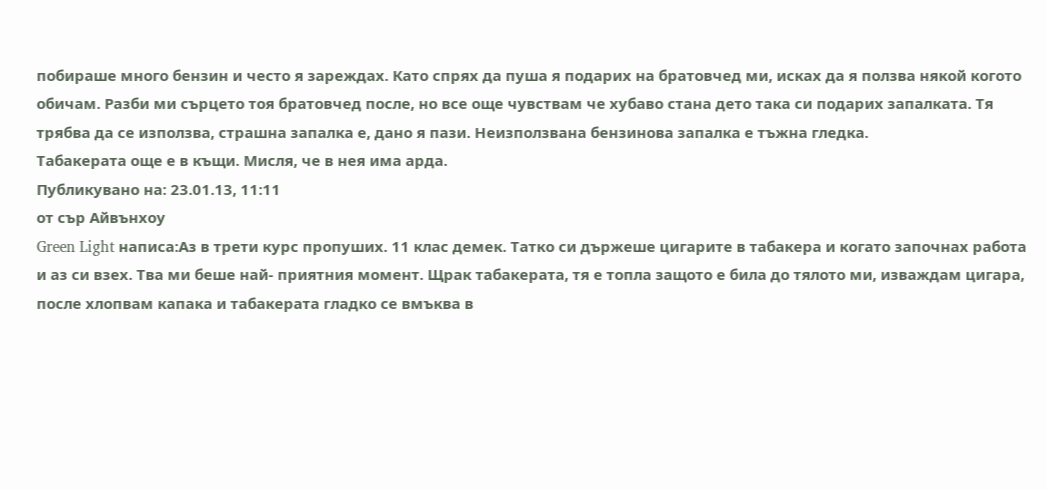побираше много бензин и често я зареждах. Като спрях да пуша я подарих на братовчед ми, исках да я ползва някой когото обичам. Разби ми сърцето тоя братовчед после, но все още чувствам че хубаво стана дето така си подарих запалката. Тя трябва да се използва, страшна запалка е, дано я пази. Неизползвана бензинова запалка е тъжна гледка.
Табакерата още е в къщи. Мисля, че в нея има арда.
Публикувано на: 23.01.13, 11:11
от сър Айвънхоу
Green Light написа:Аз в трети курс пропуших. 11 клас демек. Татко си държеше цигарите в табакера и когато започнах работа и аз си взех. Тва ми беше най- приятния момент. Щрак табакерата, тя е топла защото е била до тялото ми, изваждам цигара, после хлопвам капака и табакерата гладко се вмъква в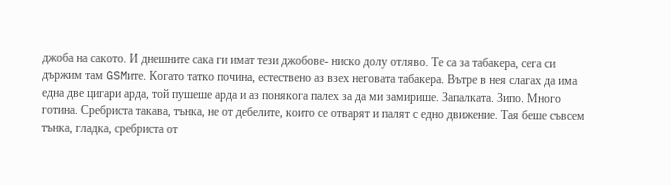джоба на сакото. И днешните сака ги имат тези джобове- ниско долу отляво. Те са за табакера, сега си държим там GSMите. Когато татко почина, естествено аз взех неговата табакера. Вътре в нея слагах да има една две цигари арда, той пушеше арда и аз понякога палех за да ми замирише. Запалката. Зипо. Много готина. Сребриста такава, тънка, не от дебелите, които се отварят и палят с едно движение. Тая беше съвсем тънка, гладка, сребриста от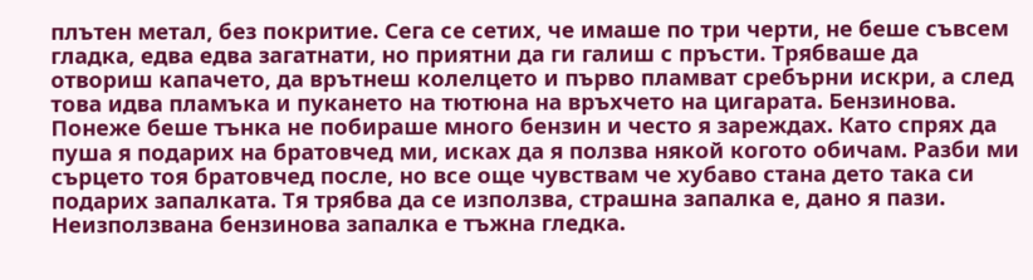плътен метал, без покритие. Сега се сетих, че имаше по три черти, не беше съвсем гладка, едва едва загатнати, но приятни да ги галиш с пръсти. Трябваше да отвориш капачето, да врътнеш колелцето и първо пламват сребърни искри, а след това идва пламъка и пукането на тютюна на връхчето на цигарата. Бензинова. Понеже беше тънка не побираше много бензин и често я зареждах. Като спрях да пуша я подарих на братовчед ми, исках да я ползва някой когото обичам. Разби ми сърцето тоя братовчед после, но все още чувствам че хубаво стана дето така си подарих запалката. Тя трябва да се използва, страшна запалка е, дано я пази. Неизползвана бензинова запалка е тъжна гледка.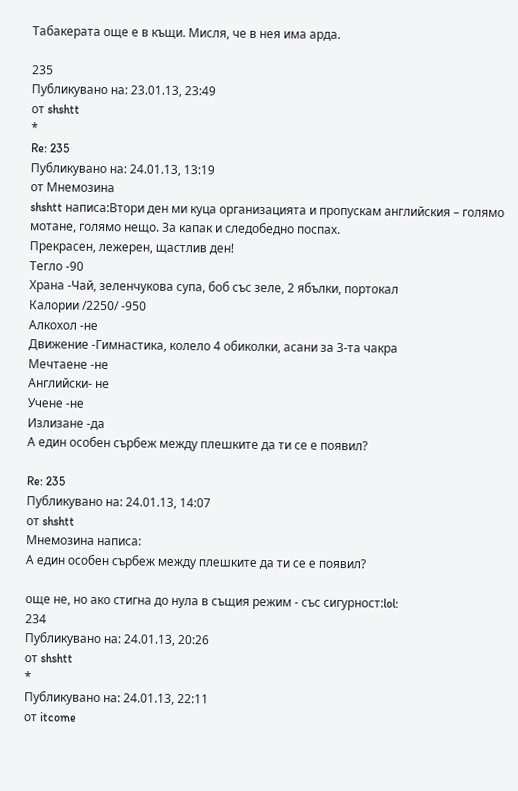Табакерата още е в къщи. Мисля, че в нея има арда.

235
Публикувано на: 23.01.13, 23:49
от shshtt
*
Re: 235
Публикувано на: 24.01.13, 13:19
от Мнемозина
shshtt написа:Втори ден ми куца организацията и пропускам английския – голямо мотане, голямо нещо. За капак и следобедно поспах.
Прекрасен, лежерен, щастлив ден!
Тегло -90
Храна -Чай, зеленчукова супа, боб със зеле, 2 ябълки, портокал
Калории /2250/ -950
Алкохол -не
Движение -Гимнастика, колело 4 обиколки, асани за 3-та чакра
Мечтаене -не
Английски- не
Учене -не
Излизане -да
А един особен сърбеж между плешките да ти се е появил?

Re: 235
Публикувано на: 24.01.13, 14:07
от shshtt
Мнемозина написа:
А един особен сърбеж между плешките да ти се е появил?

още не, но ако стигна до нула в същия режим - със сигурност:lol:
234
Публикувано на: 24.01.13, 20:26
от shshtt
*
Публикувано на: 24.01.13, 22:11
от itcome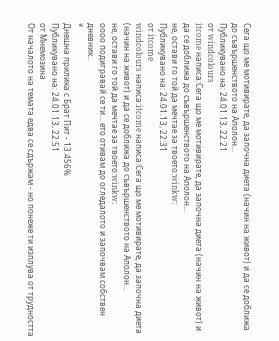Сега що ме мотивирате, да започна диета (начин на живот) и да се доближа до съвършенството на Аполон...
Публикувано на: 24.01.13, 22:21
от windcolours
itcome написа:Сега що ме мотивирате, да започна диета (начин на живот) и да се доближа до съвършенството на Аполон...
не, остави го той да мечтае за твоето:winkw:
Публикувано на: 24.01.13, 22:31
от itcome
windcolours написа:itcome написа:Сега що ме мотивирате, да започна диета (начин на живот) и да се доближа до съвършенството на Аполон...
не, остави го той да мечтае за твоето:winkw:
оооо подигравай се ти... ето отивам до огледалото и започвам собствен дневник..
*
Днешна прилика с Брат Пит - 13.456%
Публикувано на: 24.01.13, 22:51
от Мнемозина
От началото на темата едва се сдържам - но понеже ти изплува от трудността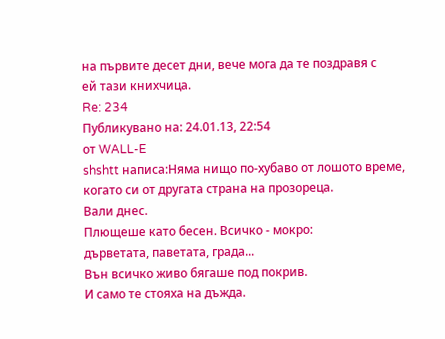на първите десет дни, вече мога да те поздравя с
ей тази книхчица.
Re: 234
Публикувано на: 24.01.13, 22:54
от WALL-E
shshtt написа:Няма нищо по-хубаво от лошото време, когато си от другата страна на прозореца.
Вали днес.
Плющеше като бесен. Всичко - мокро:
дърветата, паветата, града...
Вън всичко живо бягаше под покрив.
И само те стояха на дъжда.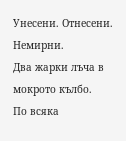Унесени. Отнесени. Немирни.
Два жарки лъча в мокрото кълбо.
По всяка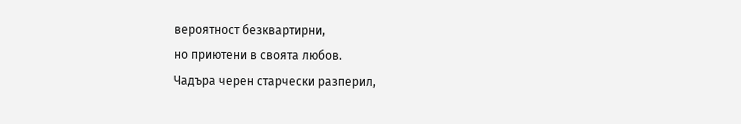вероятност безквартирни,
но приютени в своята любов.
Чадъра черен старчески разперил,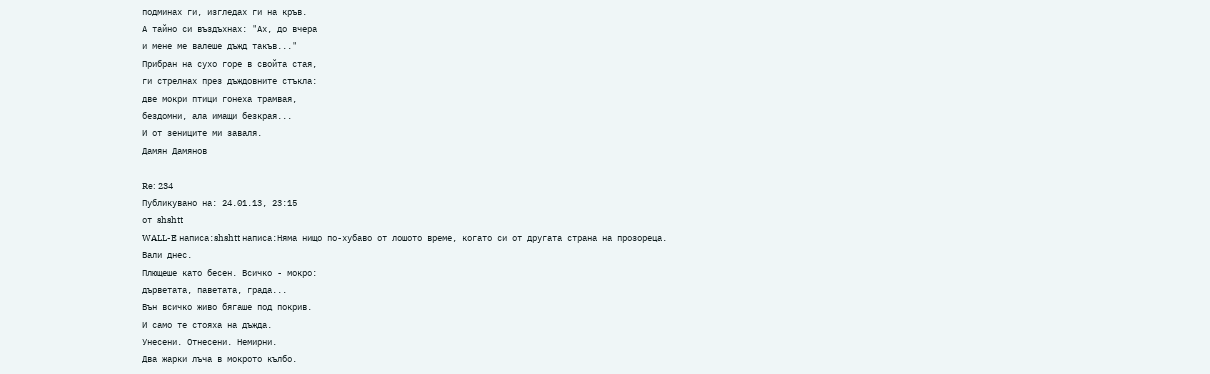подминах ги, изгледах ги на кръв.
А тайно си въздъхнах: "Ах, до вчера
и мене ме валеше дъжд такъв..."
Прибран на сухо горе в свойта стая,
ги стрелнах през дъждовните стъкла:
две мокри птици гонеха трамвая,
бездомни, ала имащи безкрая...
И от зениците ми заваля.
Дамян Дамянов

Re: 234
Публикувано на: 24.01.13, 23:15
от shshtt
WALL-E написа:shshtt написа:Няма нищо по-хубаво от лошото време, когато си от другата страна на прозореца.
Вали днес.
Плющеше като бесен. Всичко - мокро:
дърветата, паветата, града...
Вън всичко живо бягаше под покрив.
И само те стояха на дъжда.
Унесени. Отнесени. Немирни.
Два жарки лъча в мокрото кълбо.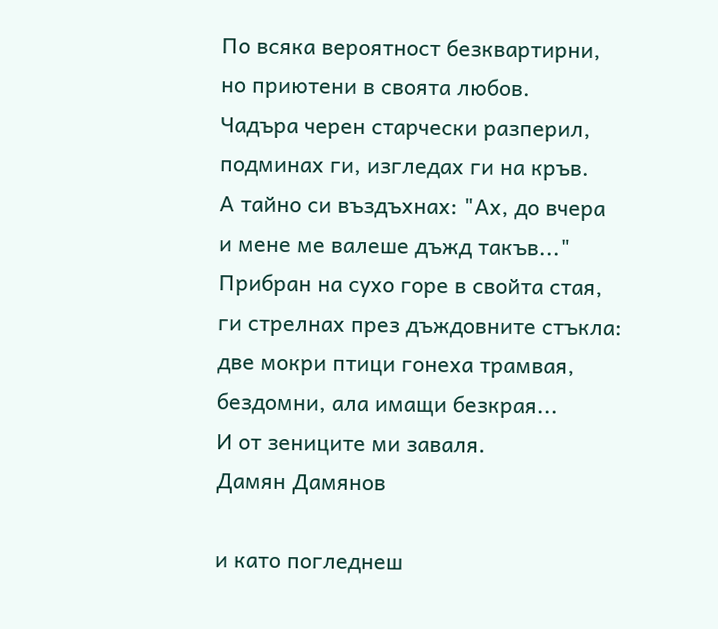По всяка вероятност безквартирни,
но приютени в своята любов.
Чадъра черен старчески разперил,
подминах ги, изгледах ги на кръв.
А тайно си въздъхнах: "Ах, до вчера
и мене ме валеше дъжд такъв..."
Прибран на сухо горе в свойта стая,
ги стрелнах през дъждовните стъкла:
две мокри птици гонеха трамвая,
бездомни, ала имащи безкрая...
И от зениците ми заваля.
Дамян Дамянов

и като погледнеш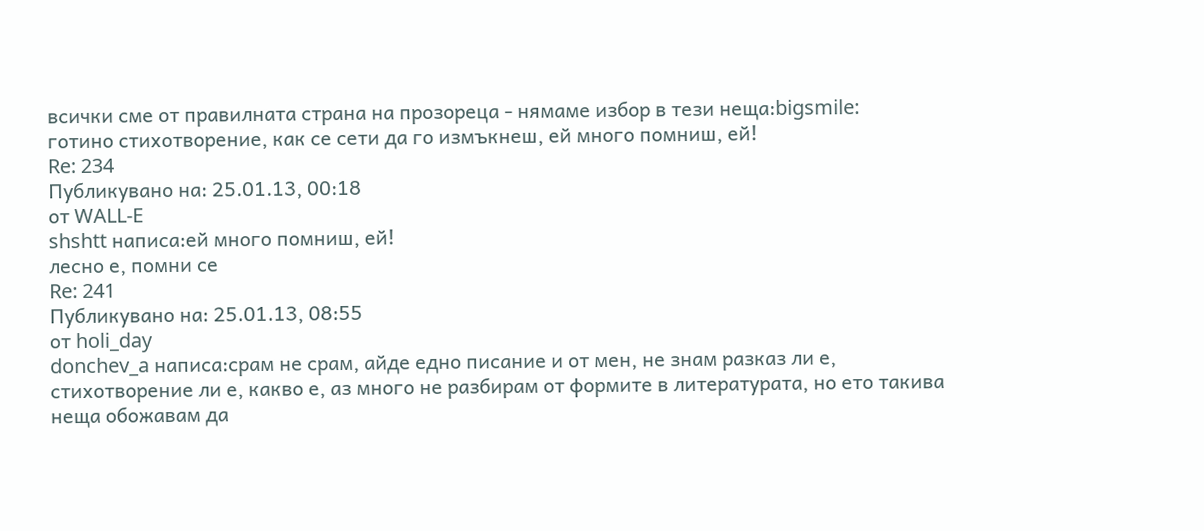всички сме от правилната страна на прозореца - нямаме избор в тези неща:bigsmile:
готино стихотворение, как се сети да го измъкнеш, ей много помниш, ей!
Re: 234
Публикувано на: 25.01.13, 00:18
от WALL-E
shshtt написа:ей много помниш, ей!
лесно е, помни се
Re: 241
Публикувано на: 25.01.13, 08:55
от holi_day
donchev_a написа:срам не срам, айде едно писание и от мен, не знам разказ ли е, стихотворение ли е, какво е, аз много не разбирам от формите в литературата, но ето такива неща обожавам да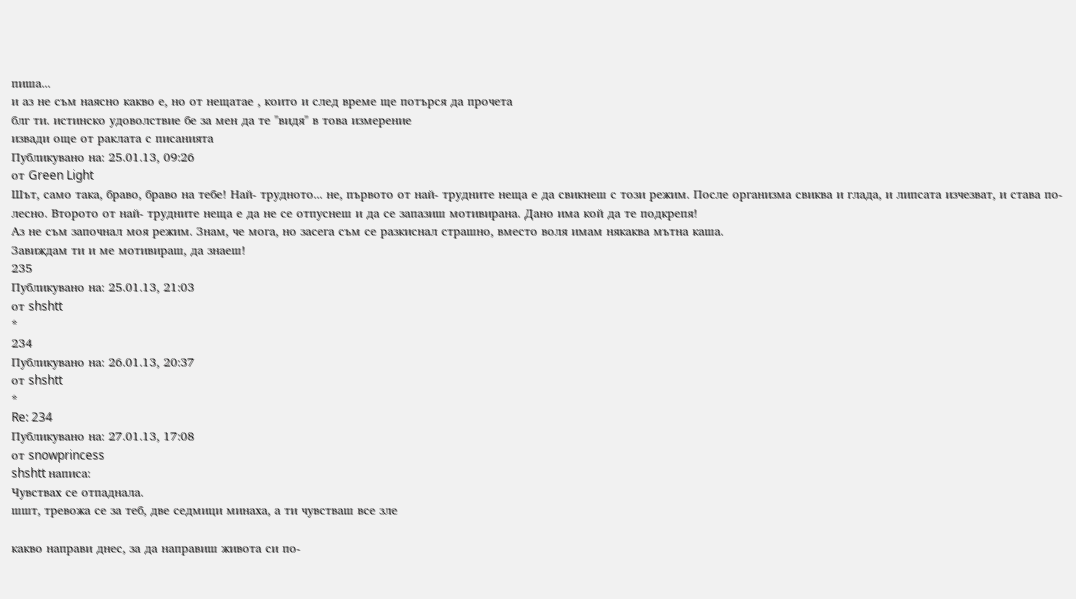пиша...
и аз не съм наясно какво е, но от нещатае , които и след време ще потърся да прочета
блг ти. истинско удоволствие бе за мен да те "видя" в това измерение
извади още от раклата с писанията
Публикувано на: 25.01.13, 09:26
от Green Light
Шът, само така, браво, браво на тебе! Най- трудното... не, първото от най- трудните неща е да свикнеш с този режим. После организма свиква и глада, и липсата изчезват, и става по- лесно. Второто от най- трудните неща е да не се отпуснеш и да се запазиш мотивирана. Дано има кой да те подкрепя!
Аз не съм започнал моя режим. Знам, че мога, но засега съм се разкиснал страшно, вместо воля имам някаква мътна каша.
Завиждам ти и ме мотивираш, да знаеш!
235
Публикувано на: 25.01.13, 21:03
от shshtt
*
234
Публикувано на: 26.01.13, 20:37
от shshtt
*
Re: 234
Публикувано на: 27.01.13, 17:08
от snowprincess
shshtt написа:
Чувствах се отпаднала.
шшт, тревожа се за теб, две седмици минаха, а ти чувстваш все зле

какво направи днес, за да направиш живота си по-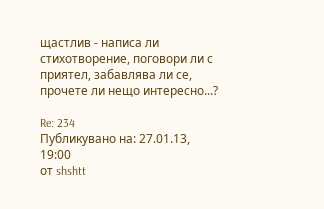щастлив - написа ли стихотворение, поговори ли с приятел, забавлява ли се, прочете ли нещо интересно...?

Re: 234
Публикувано на: 27.01.13, 19:00
от shshtt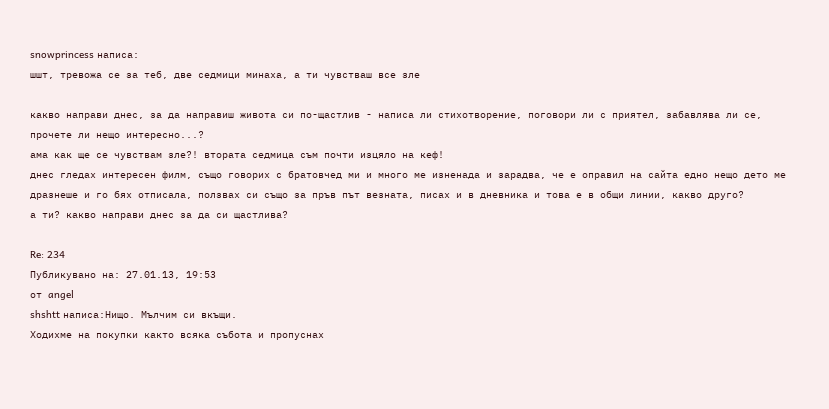snowprincess написа:
шшт, тревожа се за теб, две седмици минаха, а ти чувстваш все зле

какво направи днес, за да направиш живота си по-щастлив - написа ли стихотворение, поговори ли с приятел, забавлява ли се, прочете ли нещо интересно...?
ама как ще се чувствам зле?! втората седмица съм почти изцяло на кеф!
днес гледах интересен филм, също говорих с братовчед ми и много ме изненада и зарадва, че е оправил на сайта едно нещо дето ме дразнеше и го бях отписала, ползвах си също за пръв път везната, писах и в дневника и това е в общи линии, какво друго?
а ти? какво направи днес за да си щастлива?

Re: 234
Публикувано на: 27.01.13, 19:53
от angel
shshtt написа:Нищо. Мълчим си вкъщи.
Ходихме на покупки както всяка събота и пропуснах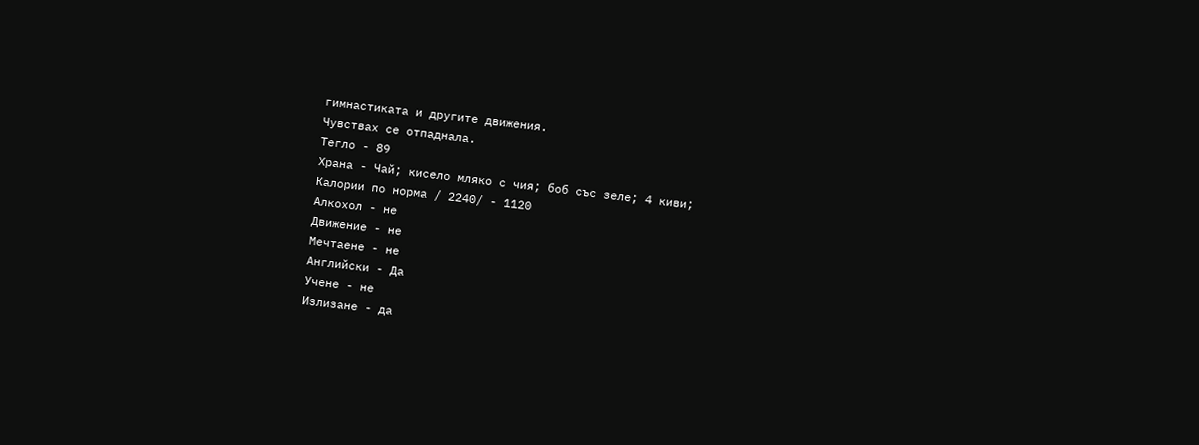гимнастиката и другите движения.
Чувствах се отпаднала.
Тегло - 89
Храна - Чай; кисело мляко с чия; боб със зеле; 4 киви;
Калории по норма / 2240/ - 1120
Алкохол - не
Движение - не
Мечтаене - не
Английски - Да
Учене - не
Излизане - да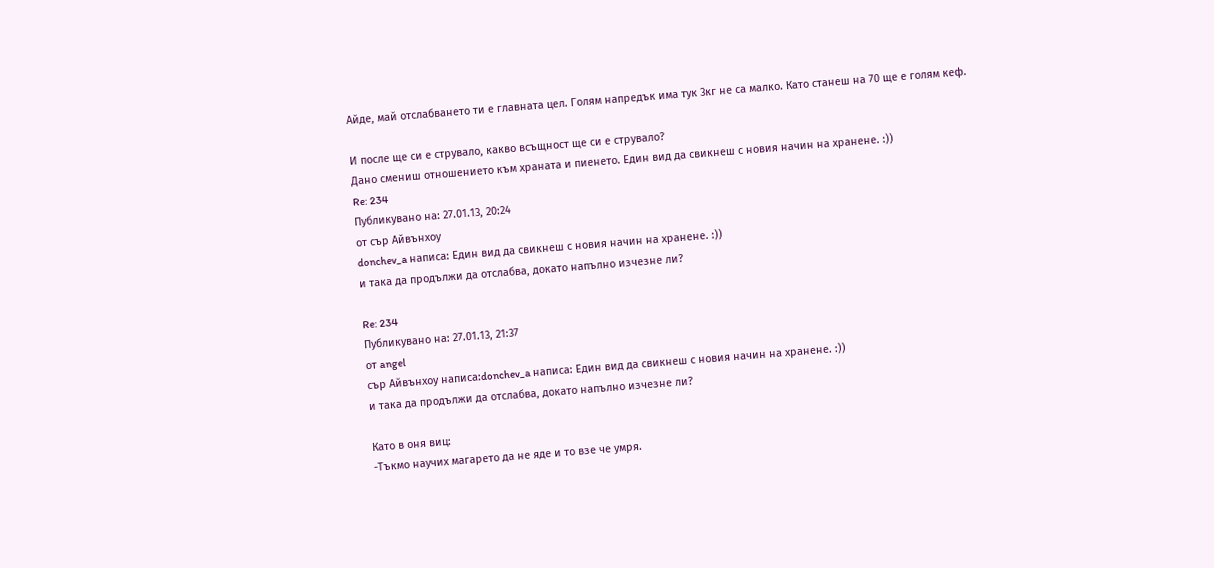Айде, май отслабването ти е главната цел. Голям напредък има тук 3кг не са малко. Като станеш на 70 ще е голям кеф.

И после ще си е струвало, какво всъщност ще си е струвало?
Дано смениш отношението към храната и пиенето. Един вид да свикнеш с новия начин на хранене. :))
Re: 234
Публикувано на: 27.01.13, 20:24
от сър Айвънхоу
donchev_a написа: Един вид да свикнеш с новия начин на хранене. :))
и така да продължи да отслабва, докато напълно изчезне ли?

Re: 234
Публикувано на: 27.01.13, 21:37
от angel
сър Айвънхоу написа:donchev_a написа: Един вид да свикнеш с новия начин на хранене. :))
и така да продължи да отслабва, докато напълно изчезне ли?

Като в оня виц:
-Тъкмо научих магарето да не яде и то взе че умря.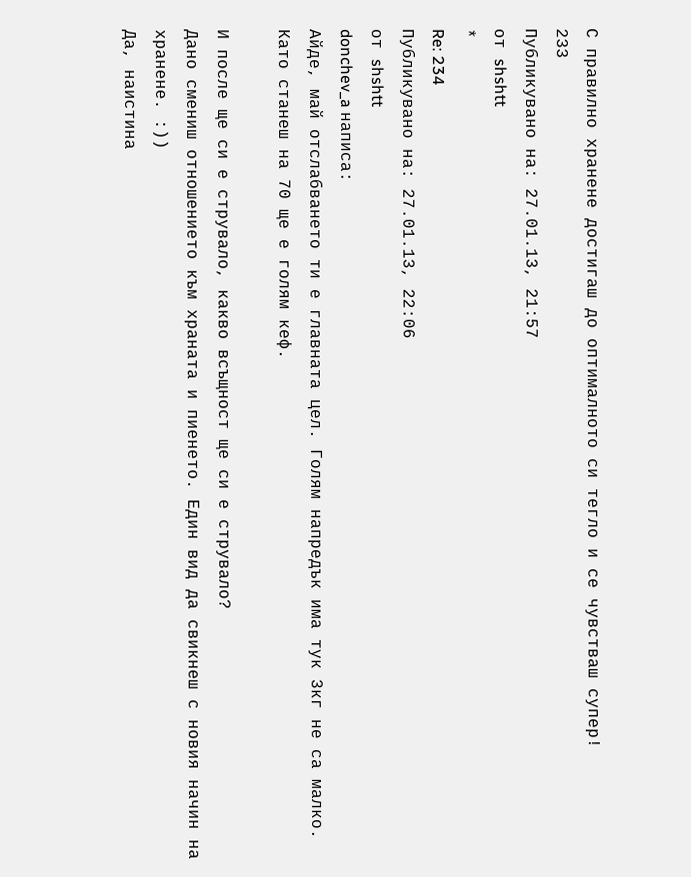С правилно хранене достигаш до оптималното си тегло и се чувстваш супер!
233
Публикувано на: 27.01.13, 21:57
от shshtt
*
Re: 234
Публикувано на: 27.01.13, 22:06
от shshtt
donchev_a написа:
Айде, май отслабването ти е главната цел. Голям напредък има тук 3кг не са малко. Като станеш на 70 ще е голям кеф.

И после ще си е струвало, какво всъщност ще си е струвало?
Дано смениш отношението към храната и пиенето. Един вид да свикнеш с новия начин на хранене. :))
Да, наистина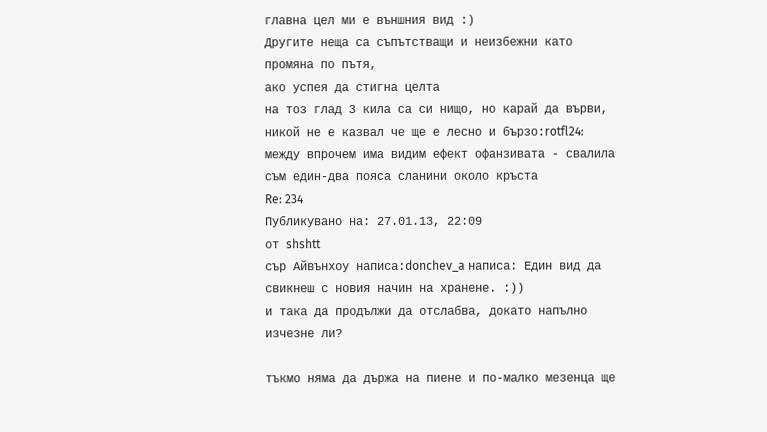главна цел ми е външния вид :)
Другите неща са съпътстващи и неизбежни като промяна по пътя,
ако успея да стигна целта
на тоз глад 3 кила са си нищо, но карай да върви, никой не е казвал че ще е лесно и бързо:rotfl24:
между впрочем има видим ефект офанзивата - свалила съм един-два пояса сланини около кръста
Re: 234
Публикувано на: 27.01.13, 22:09
от shshtt
сър Айвънхоу написа:donchev_a написа: Един вид да свикнеш с новия начин на хранене. :))
и така да продължи да отслабва, докато напълно изчезне ли?

тъкмо няма да държа на пиене и по-малко мезенца ще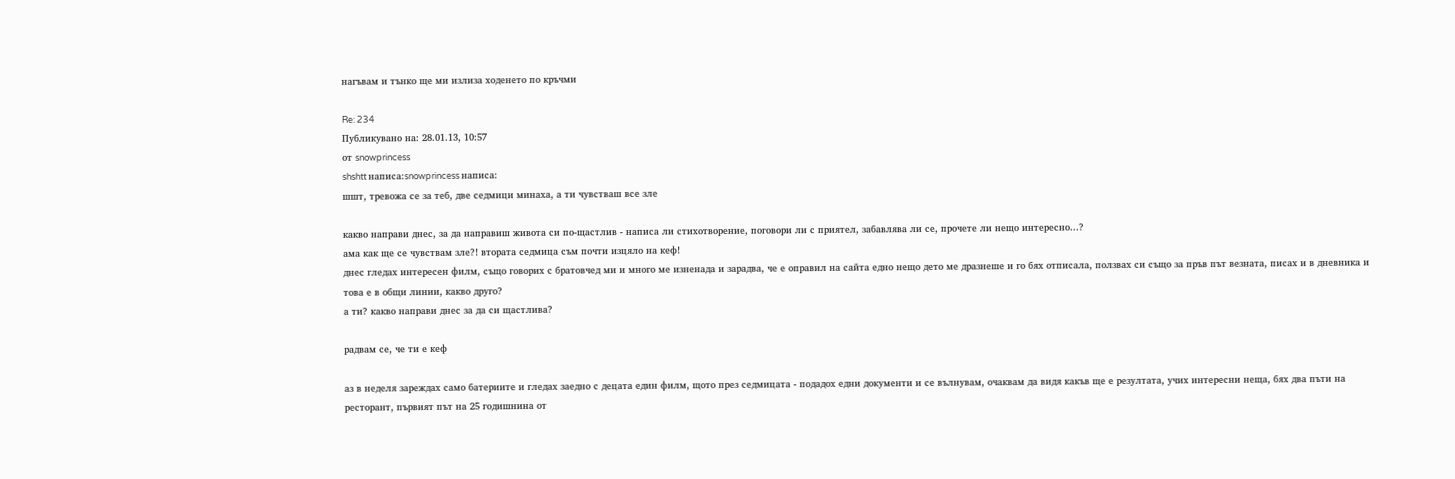нагъвам и тънко ще ми излиза ходенето по кръчми

Re: 234
Публикувано на: 28.01.13, 10:57
от snowprincess
shshtt написа:snowprincess написа:
шшт, тревожа се за теб, две седмици минаха, а ти чувстваш все зле

какво направи днес, за да направиш живота си по-щастлив - написа ли стихотворение, поговори ли с приятел, забавлява ли се, прочете ли нещо интересно...?
ама как ще се чувствам зле?! втората седмица съм почти изцяло на кеф!
днес гледах интересен филм, също говорих с братовчед ми и много ме изненада и зарадва, че е оправил на сайта едно нещо дето ме дразнеше и го бях отписала, ползвах си също за пръв път везната, писах и в дневника и това е в общи линии, какво друго?
а ти? какво направи днес за да си щастлива?

радвам се, че ти е кеф

аз в неделя зареждах само батериите и гледах заедно с децата един филм, щото през седмицата - подадох едни документи и се вълнувам, очаквам да видя какъв ще е резултата, учих интересни неща, бях два пъти на ресторант, първият път на 25 годишнина от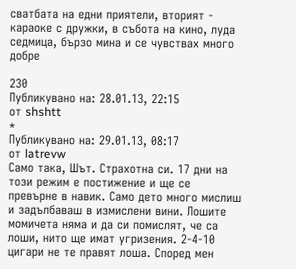сватбата на едни приятели, вторият - караоке с дружки, в събота на кино, луда седмица, бързо мина и се чувствах много добре

230
Публикувано на: 28.01.13, 22:15
от shshtt
*
Публикувано на: 29.01.13, 08:17
от latrevw
Само така, Шът. Страхотна си. 17 дни на този режим е постижение и ще се превърне в навик. Само дето много мислиш и задълбаваш в измислени вини. Лошите момичета няма и да си помислят, че са лоши, нито ще имат угризения. 2-4-10 цигари не те правят лоша. Според мен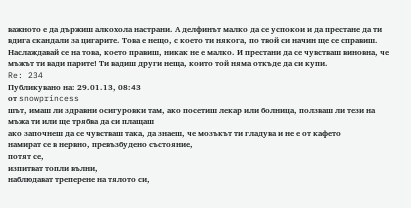важното е да държиш алкохола настрани. А делфинът малко да се успокои и да престане да ти вдига скандали за цигарите. Това е нещо, с което ти някога, по твой си начин ще се справиш. Наслаждавай се на това, което правиш, никак не е малко. И престани да се чувстваш виновна, че мъжът ти вади парите! Ти вадиш други неща, които той няма откъде да си купи.
Re: 234
Публикувано на: 29.01.13, 08:43
от snowprincess
шът, имаш ли здравни осигуровки там, ако посетиш лекар или болница, ползваш ли тези на мъжа ти или ще трябва да си плащаш
ако започнеш да се чувстваш така, да знаеш, че мозъкът ти гладува и не е от кафето
намират се в нервно, превъзбудено състояние,
потят се,
изпитват топли вълни,
наблюдават треперене на тялото си,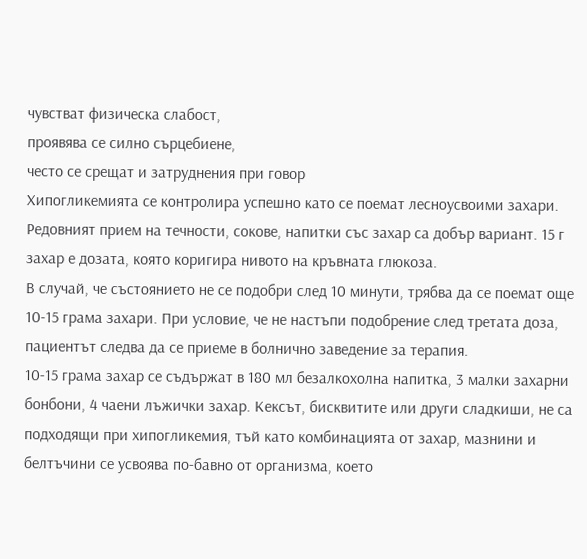чувстват физическа слабост,
проявява се силно сърцебиене,
често се срещат и затруднения при говор
Хипогликемията се контролира успешно като се поемат лесноусвоими захари. Редовният прием на течности, сокове, напитки със захар са добър вариант. 15 г захар е дозата, която коригира нивото на кръвната глюкоза.
В случай, че състоянието не се подобри след 10 минути, трябва да се поемат още 10-15 грама захари. При условие, че не настъпи подобрение след третата доза, пациентът следва да се приеме в болнично заведение за терапия.
10-15 грама захар се съдържат в 180 мл безалкохолна напитка, 3 малки захарни бонбони, 4 чаени лъжички захар. Кексът, бисквитите или други сладкиши, не са подходящи при хипогликемия, тъй като комбинацията от захар, мазнини и белтъчини се усвоява по-бавно от организма, което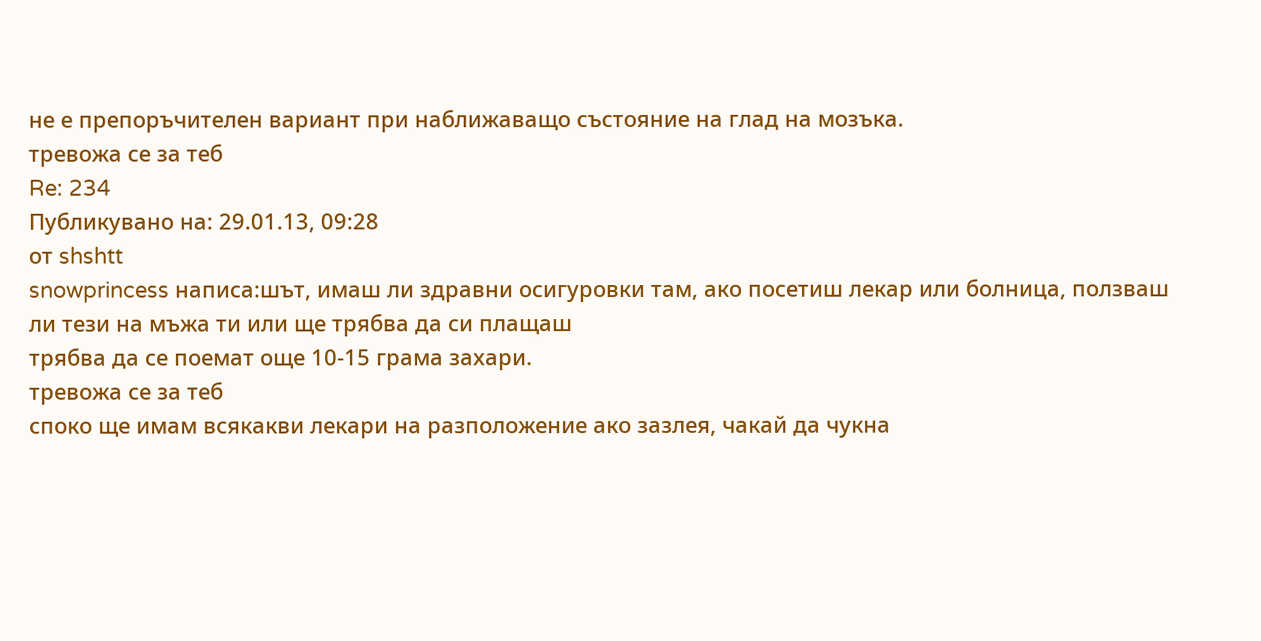не е препоръчителен вариант при наближаващо състояние на глад на мозъка.
тревожа се за теб
Re: 234
Публикувано на: 29.01.13, 09:28
от shshtt
snowprincess написа:шът, имаш ли здравни осигуровки там, ако посетиш лекар или болница, ползваш ли тези на мъжа ти или ще трябва да си плащаш
трябва да се поемат още 10-15 грама захари.
тревожа се за теб
споко ще имам всякакви лекари на разположение ако зазлея, чакай да чукна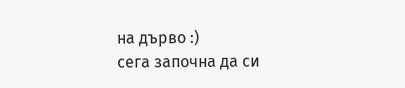на дърво :)
сега започна да си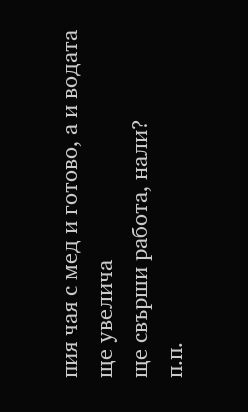пия чая с мед и готово, а и водата ще увелича
ще свърши работа, нали?
п.п.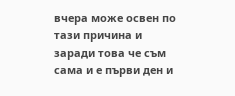вчера може освен по тази причина и заради това че съм сама и е първи ден и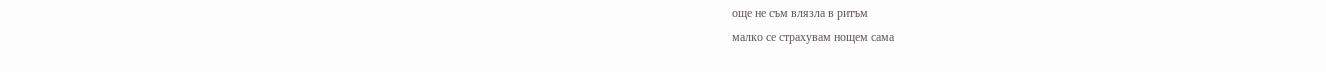още не съм влязла в ритъм
малко се страхувам нощем сама